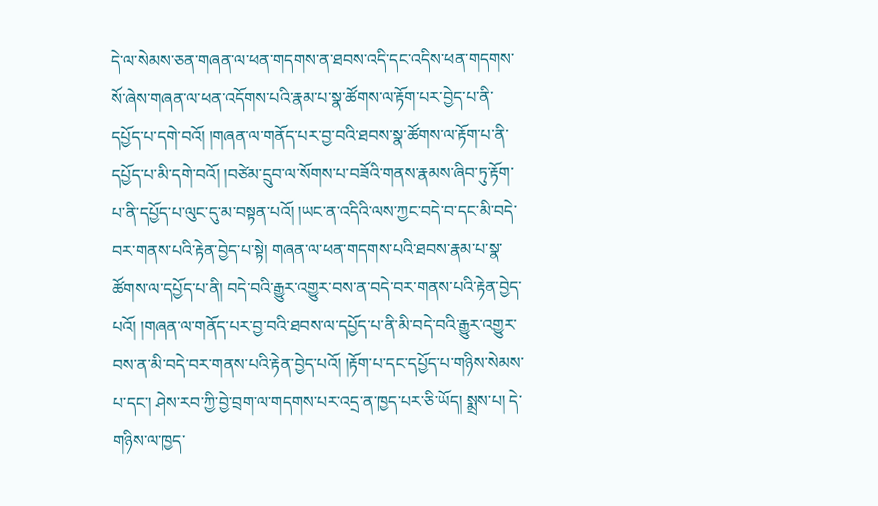དེ་ལ་སེམས་ཅན་གཞན་ལ་ཕན་གདགས་ན་ཐབས་འདི་དང་འདིས་ཕན་གདགས་སོ་ཞེས་གཞན་ལ་ཕན་འདོགས་པའི་རྣམ་པ་སྣ་ཚོགས་ལ་རྟོག་པར་བྱེད་པ་ནི་དཔྱོད་པ་དགེ་བའོ། །གཞན་ལ་གནོད་པར་བྱ་བའི་ཐབས་སྣ་ཚོགས་ལ་རྟོག་པ་ནི་དཔྱོད་པ་མི་དགེ་བའོ། །བཙེམ་དྲུབ་ལ་སོགས་པ་བཟོའི་གནས་རྣམས་ཞིབ་ཏུ་རྟོག་པ་ནི་དཔྱོད་པ་ལུང་དུ་མ་བསྟན་པའོ། །ཡང་ན་འདིའི་ལས་ཀྱང་བདེ་བ་དང་མི་བདེ་བར་གནས་པའི་རྟེན་བྱེད་པ་སྟེ། གཞན་ལ་ཕན་གདགས་པའི་ཐབས་རྣམ་པ་སྣ་ཚོགས་ལ་དཔྱོད་པ་ནི། བདེ་བའི་རྒྱུར་འགྱུར་བས་ན་བདེ་བར་གནས་པའི་རྟེན་བྱེད་པའོ། །གཞན་ལ་གནོད་པར་བྱ་བའི་ཐབས་ལ་དཔྱོད་པ་ནི་མི་བདེ་བའི་རྒྱུར་འགྱུར་བས་ན་མི་བདེ་བར་གནས་པའི་རྟེན་བྱེད་པའོ། །རྟོག་པ་དང་དཔྱོད་པ་གཉིས་སེམས་པ་དང་། ཤེས་རབ་ཀྱི་བྱེ་བྲག་ལ་གདགས་པར་འདྲ་ན་ཁྱད་པར་ཅི་ཡོད། སྨྲས་པ། དེ་གཉིས་ལ་ཁྱད་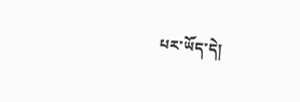པར་ཡོད་དེ།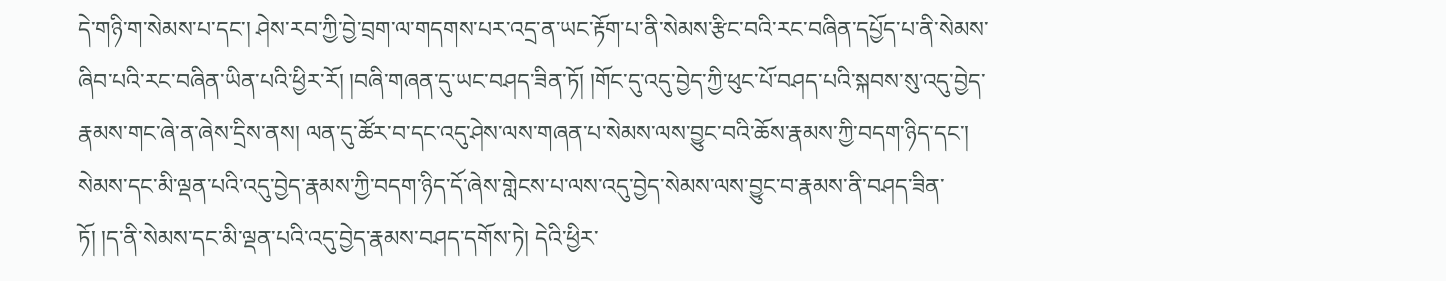དེ་གཉི་ག་སེམས་པ་དང་། ཤེས་རབ་ཀྱི་བྱེ་བྲག་ལ་གདགས་པར་འདྲ་ན་ཡང་རྟོག་པ་ནི་སེམས་རྩིང་བའི་རང་བཞིན་དཔྱོད་པ་ནི་སེམས་ཞིབ་པའི་རང་བཞིན་ཡིན་པའི་ཕྱིར་རོ། །བཞི་གཞན་དུ་ཡང་བཤད་ཟིན་ཏོ། །གོང་དུ་འདུ་བྱེད་ཀྱི་ཕུང་པོ་བཤད་པའི་སྐབས་སུ་འདུ་བྱེད་རྣམས་གང་ཞེ་ན་ཞེས་དྲིས་ནས། ལན་དུ་ཚོར་བ་དང་འདུ་ཤེས་ལས་གཞན་པ་སེམས་ལས་བྱུང་བའི་ཆོས་རྣམས་ཀྱི་བདག་ཉིད་དང་། སེམས་དང་མི་ལྡན་པའི་འདུ་བྱེད་རྣམས་ཀྱི་བདག་ཉིད་དོ་ཞེས་གླེངས་པ་ལས་འདུ་བྱེད་སེམས་ལས་བྱུང་བ་རྣམས་ནི་བཤད་ཟིན་ཏོ། །ད་ནི་སེམས་དང་མི་ལྡན་པའི་འདུ་བྱེད་རྣམས་བཤད་དགོས་ཏེ། དེའི་ཕྱིར་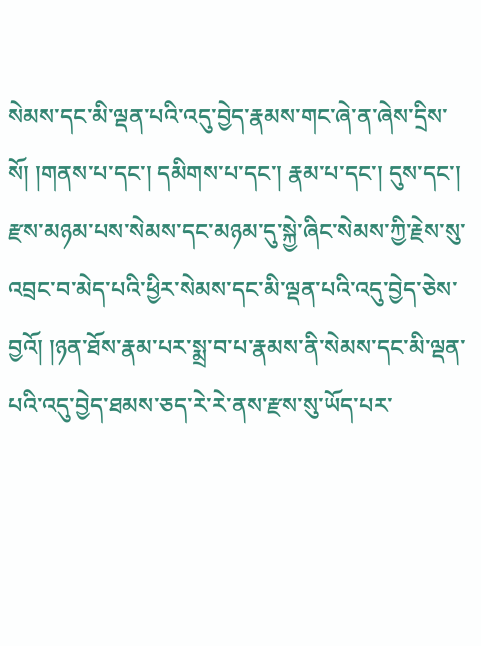སེམས་དང་མི་ལྡན་པའི་འདུ་བྱེད་རྣམས་གང་ཞེ་ན་ཞེས་དྲིས་སོ། །གནས་པ་དང་། དམིགས་པ་དང་། རྣམ་པ་དང་། དུས་དང་། རྫས་མཉམ་པས་སེམས་དང་མཉམ་དུ་སྐྱེ་ཞིང་སེམས་ཀྱི་རྗེས་སུ་འབྲང་བ་མེད་པའི་ཕྱིར་སེམས་དང་མི་ལྡན་པའི་འདུ་བྱེད་ཅེས་བྱའོ། །ཉན་ཐོས་རྣམ་པར་སྨྲ་བ་པ་རྣམས་ནི་སེམས་དང་མི་ལྡན་པའི་འདུ་བྱེད་ཐམས་ཅད་རེ་རེ་ནས་རྫས་སུ་ཡོད་པར་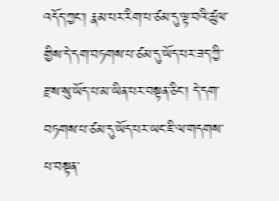འདོད་ཀྱང་། རྣམ་པར་རིག་པ་ཙམ་དུ་ལྟ་བའི་ཚུལ་གྱིས་དེ་དག་བཏགས་པ་ཙམ་དུ་ཡོད་པར་ཟད་ཀྱི་རྫས་སུ་ཡོད་པ་མ་ཡིན་པར་བསྟན་ཅིང་། དེ་དག་བཏགས་པ་ཙམ་དུ་ཡོད་པར་ཡང་ཇི་ལ་གདགས་པ་བསྟན་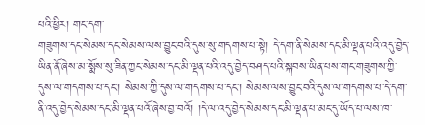པའི་ཕྱིར། གང་དག་
གཟུགས་དང་སེམས་དང་སེམས་ལས་བྱུང་བའི་དུས་སུ་གདགས་པ་སྟེ། དེ་དག་ནི་སེམས་དང་མི་ལྡན་པའི་འདུ་བྱེད་ཡིན་ནོ་ཞེས་མ་སྨོས་སུ་ཟིན་ཀྱང་སེམས་དང་མི་ལྡན་པའི་འདུ་བྱེད་བཤད་པའི་སྐབས་ཡིན་པས་གང་གཟུགས་ཀྱི་དུས་ལ་གདགས་པ་དང་། སེམས་ཀྱི་དུས་ལ་གདགས་པ་དང་། སེམས་ལས་བྱུང་བའི་དུས་ལ་གདགས་པ་དེ་དག་ནི་འདུ་བྱེད་སེམས་དང་མི་ལྡན་པའོ་ཞེས་བྱ་བའོ། །དེ་ལ་འདུ་བྱེད་སེམས་དང་མི་ལྡན་པ་མང་དུ་ཡོད་པ་ལས་ཁ་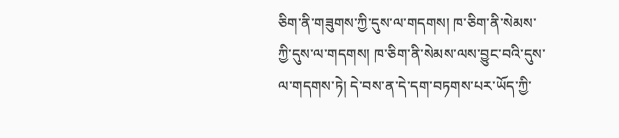ཅིག་ནི་གཟུགས་ཀྱི་དུས་ལ་གདགས། ཁ་ཅིག་ནི་སེམས་ཀྱི་དུས་ལ་གདགས། ཁ་ཅིག་ནི་སེམས་ལས་བྱུང་བའི་དུས་ལ་གདགས་ཏེ། དེ་བས་ན་དེ་དག་བཏགས་པར་ཡོད་ཀྱི་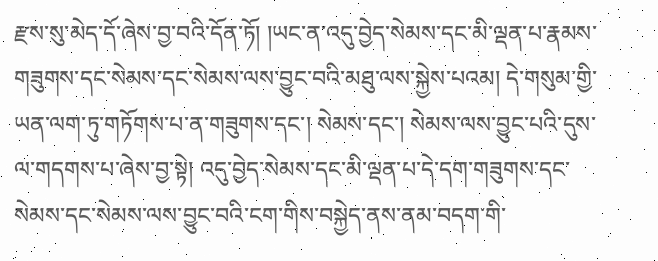རྫས་སུ་མེད་དོ་ཞེས་བྱ་བའི་དོན་ཏོ། །ཡང་ན་འདུ་བྱེད་སེམས་དང་མི་ལྡན་པ་རྣམས་གཟུགས་དང་སེམས་དང་སེམས་ལས་བྱུང་བའི་མཐུ་ལས་སྐྱེས་པའམ། དེ་གསུམ་གྱི་ཡན་ལག་ཏུ་གཏོགས་པ་ན་གཟུགས་དང་། སེམས་དང་། སེམས་ལས་བྱུང་པའི་དུས་ལ་གདགས་པ་ཞེས་བྱ་སྟེ། འདུ་བྱེད་སེམས་དང་མི་ལྡན་པ་དེ་དག་གཟུགས་དང་སེམས་དང་སེམས་ལས་བྱུང་བའི་ངག་གིས་བསྐྱེད་ནས་ནམ་བདག་གི་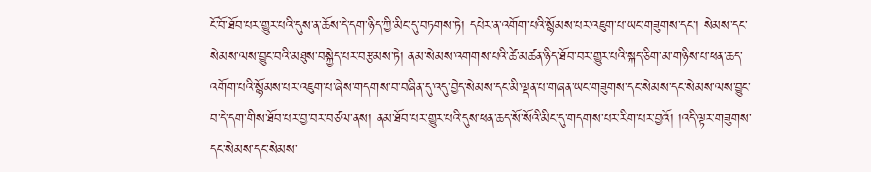ངོ་བོ་ཐོབ་པར་གྱུར་པའི་དུས་ན་ཆོས་དེ་དག་ཉིད་ཀྱི་མིང་དུ་བཏགས་ཏེ། དཔེར་ན་འགོག་པའི་སྙོམས་པར་འཇུག་པ་ཡང་གཟུགས་དང་། སེམས་དང་སེམས་ལས་བྱུང་བའི་མཐུས་བསྐྱེད་པར་བརྩམས་ཏེ། ནམ་སེམས་འགགས་པའི་ཚེ་མཚན་ཉིད་ཐོབ་བར་གྱུར་པའི་སྐད་ཅིག་མ་གཉིས་པ་ཕན་ཆད་འགོག་པའི་སྙོམས་པར་འཇུག་པ་ཞེས་གདགས་བ་བཞིན་དུ་འདུ་བྱེད་སེམས་དང་མི་ལྡན་པ་གཞན་ཡང་གཟུགས་དང་སེམས་དང་སེམས་ལས་བྱུང་བ་དེ་དག་གིས་ཐོབ་པར་བྱ་བར་བཙལ་ནས། ནམ་ཐོབ་པར་གྱུར་པའི་དུས་ཕན་ཆད་སོ་སོའི་མིང་དུ་གདགས་པར་རིག་པར་བྱའོ། །འདི་ལྟར་གཟུགས་དང་སེམས་དང་སེམས་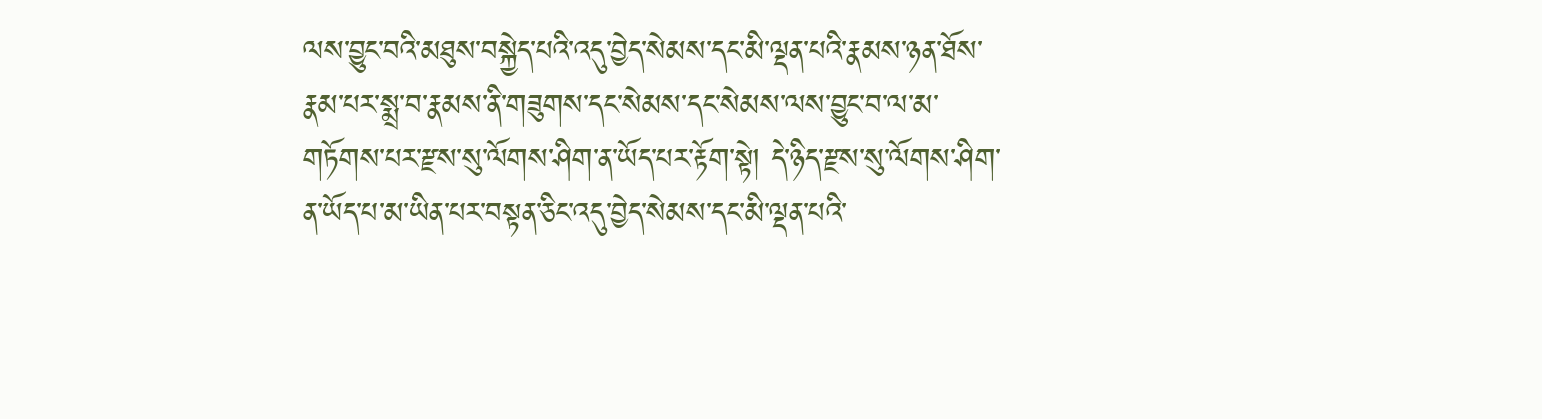ལས་བྱུང་བའི་མཐུས་བསྐྱེད་པའི་འདུ་བྱེད་སེམས་དང་མི་ལྡན་པའི་རྣམས་ཉན་ཐོས་རྣམ་པར་སྨྲ་བ་རྣམས་ནི་གཟུགས་དང་སེམས་དང་སེམས་ལས་བྱུང་བ་ལ་མ་གཏོགས་པར་རྫས་སུ་ལོགས་ཤིག་ན་ཡོད་པར་རྟོག་སྟེ། དེ་ཉིད་རྫས་སུ་ལོགས་ཤིག་ན་ཡོད་པ་མ་ཡིན་པར་བསྟན་ཅིང་འདུ་བྱེད་སེམས་དང་མི་ལྡན་པའི་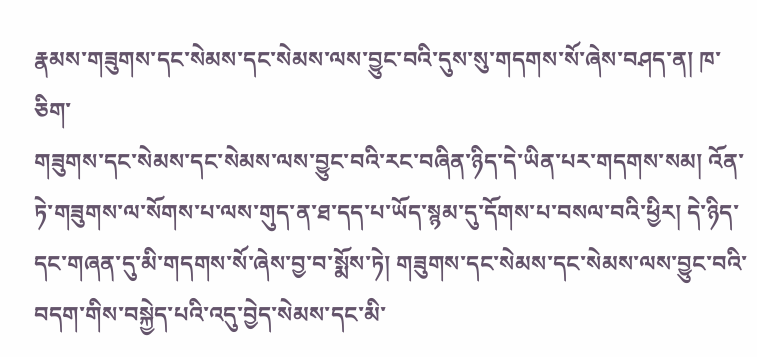རྣམས་གཟུགས་དང་སེམས་དང་སེམས་ལས་བྱུང་བའི་དུས་སུ་གདགས་སོ་ཞེས་བཤད་ན། ཁ་ཅིག་
གཟུགས་དང་སེམས་དང་སེམས་ལས་བྱུང་བའི་རང་བཞིན་ཉིད་དེ་ཡིན་པར་གདགས་སམ། འོན་ཏེ་གཟུགས་ལ་སོགས་པ་ལས་གུད་ན་ཐ་དད་པ་ཡོད་སྙམ་དུ་དོགས་པ་བསལ་བའི་ཕྱིར། དེ་ཉིད་དང་གཞན་དུ་མི་གདགས་སོ་ཞེས་བྱ་བ་སྨོས་ཏེ། གཟུགས་དང་སེམས་དང་སེམས་ལས་བྱུང་བའི་བདག་གིས་བསྐྱེད་པའི་འདུ་བྱེད་སེམས་དང་མི་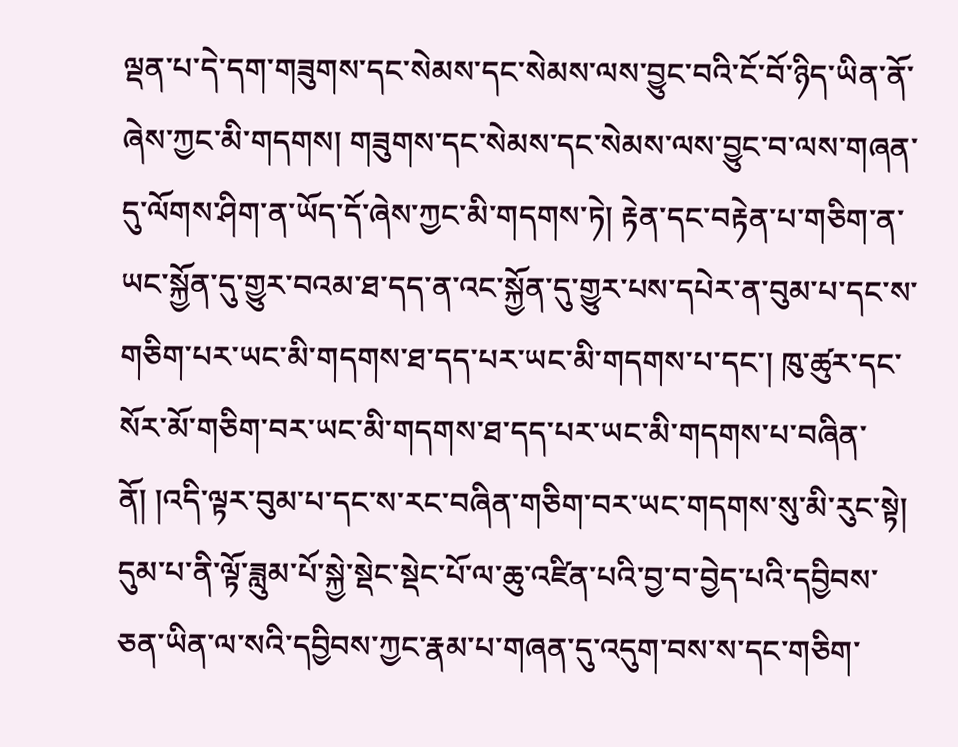ལྡན་པ་དེ་དག་གཟུགས་དང་སེམས་དང་སེམས་ལས་བྱུང་བའི་ངོ་བོ་ཉིད་ཡིན་ནོ་ཞེས་ཀྱང་མི་གདགས། གཟུགས་དང་སེམས་དང་སེམས་ལས་བྱུང་བ་ལས་གཞན་དུ་ལོགས་ཤིག་ན་ཡོད་དོ་ཞེས་ཀྱང་མི་གདགས་ཏེ། རྟེན་དང་བརྟེན་པ་གཅིག་ན་ཡང་སྐྱོན་དུ་གྱུར་བའམ་ཐ་དད་ན་འང་སྐྱོན་དུ་གྱུར་པས་དཔེར་ན་བུམ་པ་དང་ས་གཅིག་པར་ཡང་མི་གདགས་ཐ་དད་པར་ཡང་མི་གདགས་པ་དང་། ཁུ་ཚུར་དང་སོར་མོ་གཅིག་བར་ཡང་མི་གདགས་ཐ་དད་པར་ཡང་མི་གདགས་པ་བཞིན་ནོ། །འདི་ལྟར་བུམ་པ་དང་ས་རང་བཞིན་གཅིག་བར་ཡང་གདགས་སུ་མི་རུང་སྟེ། དུམ་པ་ནི་ལྟོ་ཟླུམ་པོ་སྐྱེ་སྡེང་སྡེང་པོ་ལ་ཆུ་འཛིན་པའི་བྱ་བ་བྱེད་པའི་དབྱིབས་ཅན་ཡིན་ལ་སའི་དབྱིབས་ཀྱང་རྣམ་པ་གཞན་དུ་འདུག་བས་ས་དང་གཅིག་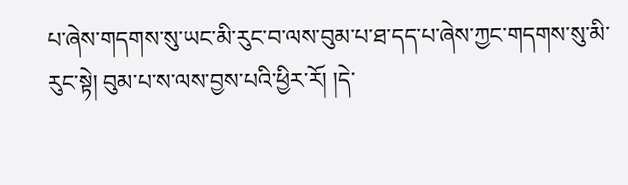པ་ཞེས་གདགས་སུ་ཡང་མི་རུང་བ་ལས་བུམ་པ་ཐ་དད་པ་ཞེས་ཀྱང་གདགས་སུ་མི་རུང་སྟེ། བུམ་པ་ས་ལས་བྱས་པའི་ཕྱིར་རོ། །དེ་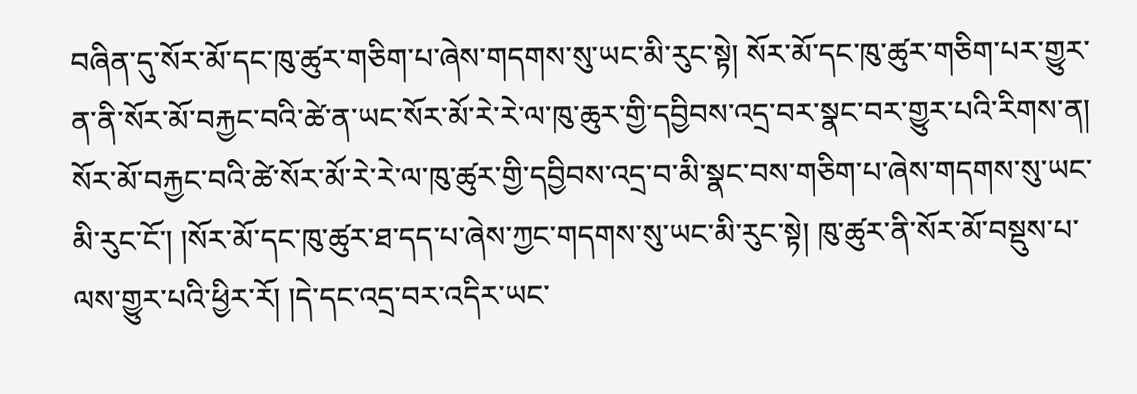བཞིན་དུ་སོར་མོ་དང་ཁུ་ཚུར་གཅིག་པ་ཞེས་གདགས་སུ་ཡང་མི་རུང་སྟེ། སོར་མོ་དང་ཁུ་ཚུར་གཅིག་པར་གྱུར་ན་ནི་སོར་མོ་བརྐྱང་བའི་ཚེ་ན་ཡང་སོར་མོ་རེ་རེ་ལ་ཁུ་ཆུར་གྱི་དབྱིབས་འདྲ་བར་སྣང་བར་གྱུར་པའི་རིགས་ན། སོར་མོ་བརྐྱང་བའི་ཚེ་སོར་མོ་རེ་རེ་ལ་ཁུ་ཚུར་གྱི་དབྱིབས་འདྲ་བ་མི་སྣང་བས་གཅིག་པ་ཞེས་གདགས་སུ་ཡང་མི་རུང་ངོ་། །སོར་མོ་དང་ཁུ་ཚུར་ཐ་དད་པ་ཞེས་ཀྱང་གདགས་སུ་ཡང་མི་རུང་སྟེ། ཁུ་ཚུར་ནི་སོར་མོ་བསྡུས་པ་ལས་གྱུར་པའི་ཕྱིར་རོ། །དེ་དང་འདྲ་བར་འདིར་ཡང་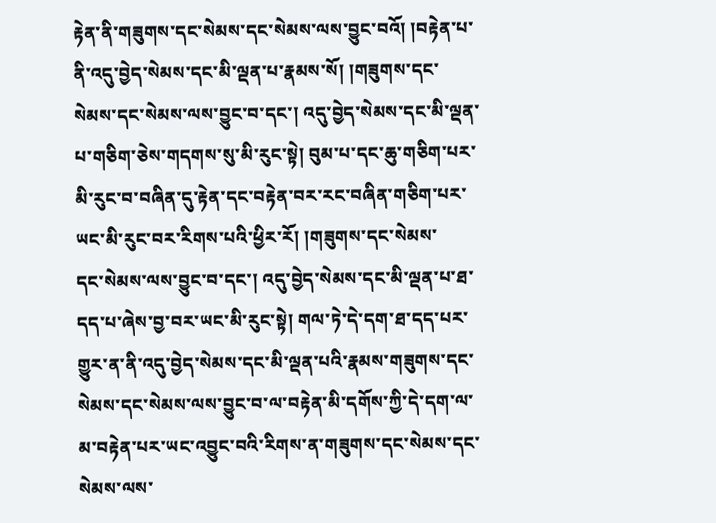རྟེན་ནི་གཟུགས་དང་སེམས་དང་སེམས་ལས་བྱུང་བའོ། །བརྟེན་པ་ནི་འདུ་བྱེད་སེམས་དང་མི་ལྡན་པ་རྣམས་སོ། །གཟུགས་དང་སེམས་དང་སེམས་ལས་བྱུང་བ་དང་། འདུ་བྱེད་སེམས་དང་མི་ལྡན་པ་གཅིག་ཅེས་གདགས་སུ་མི་རུང་སྟེ། བུམ་པ་དང་ཆུ་གཅིག་པར་མི་རུང་བ་བཞིན་དུ་རྟེན་དང་བརྟེན་བར་རང་བཞིན་གཅིག་པར་ཡང་མི་རུང་བར་རིགས་པའི་ཕྱིར་རོ། །གཟུགས་དང་སེམས་
དང་སེམས་ལས་བྱུང་བ་དང་། འདུ་བྱེད་སེམས་དང་མི་ལྡན་པ་ཐ་དད་པ་ཞེས་བྱ་བར་ཡང་མི་རུང་སྟེ། གལ་ཏེ་དེ་དག་ཐ་དད་པར་གྱུར་ན་ནི་འདུ་བྱེད་སེམས་དང་མི་ལྡན་པའི་རྣམས་གཟུགས་དང་སེམས་དང་སེམས་ལས་བྱུང་བ་ལ་བརྟེན་མི་དགོས་ཀྱི་དེ་དག་ལ་མ་བརྟེན་པར་ཡང་འབྱུང་བའི་རིགས་ན་གཟུགས་དང་སེམས་དང་སེམས་ལས་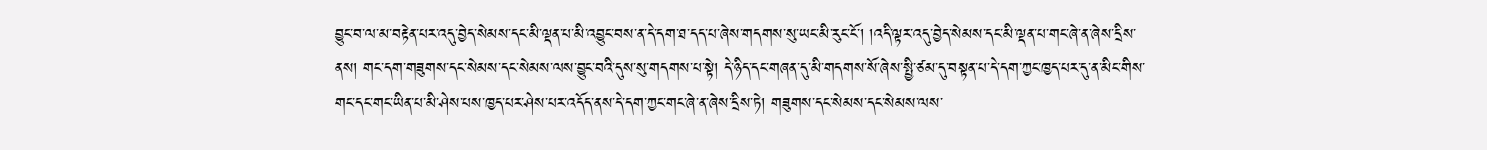བྱུང་བ་ལ་མ་བརྟེན་པར་འདུ་བྱེད་སེམས་དང་མི་ལྡན་པ་མི་འབྱུང་བས་ན་དེ་དག་ཐ་དད་པ་ཞེས་གདགས་སུ་ཡང་མི་རུང་ངོ་། །འདི་ལྟར་འདུ་བྱེད་སེམས་དང་མི་ལྡན་པ་གང་ཞེ་ན་ཞེས་དྲིས་ནས། གང་དག་གཟུགས་དང་སེམས་དང་སེམས་ལས་བྱུང་བའི་དུས་སུ་གདགས་པ་སྟེ། དེ་ཉིད་དང་གཞན་དུ་མི་གདགས་སོ་ཞེས་སྤྱི་ཙམ་དུ་བསྟན་པ་དེ་དག་ཀྱང་ཁྱད་པར་དུ་ན་མིང་གིས་གང་དང་གང་ཡིན་པ་མི་ཤེས་པས་ཁྱད་པར་ཤེས་པར་འདོད་ནས་དེ་དག་ཀྱང་གང་ཞེ་ན་ཞེས་དྲིས་ཏེ། གཟུགས་དང་སེམས་དང་སེམས་ལས་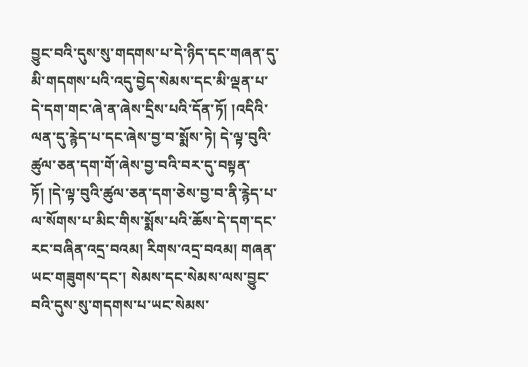བྱུང་བའི་དུས་སུ་གདགས་པ་དེ་ཉིད་དང་གཞན་དུ་མི་གདགས་པའི་འདུ་བྱེད་སེམས་དང་མི་ལྡན་པ་དེ་དག་གང་ཞེ་ན་ཞེས་དྲིས་པའི་དོན་ཏོ། །འདིའི་ལན་དུ་རྙེད་པ་དང་ཞེས་བྱ་བ་སྨོས་ཏེ། དེ་ལྟ་བུའི་ཚུལ་ཅན་དག་གོ་ཞེས་བྱ་བའི་བར་དུ་བསྟན་ཏོ། །དེ་ལྟ་བུའི་ཚུལ་ཅན་དག་ཅེས་བྱ་བ་ནི་རྙེད་པ་ལ་སོགས་པ་མིང་གིས་སྨོས་པའི་ཆོས་དེ་དག་དང་རང་བཞིན་འདྲ་བའམ། རིགས་འདྲ་བའམ། གཞན་ཡང་གཟུགས་དང་། སེམས་དང་སེམས་ལས་བྱུང་བའི་དུས་སུ་གདགས་པ་ཡང་སེམས་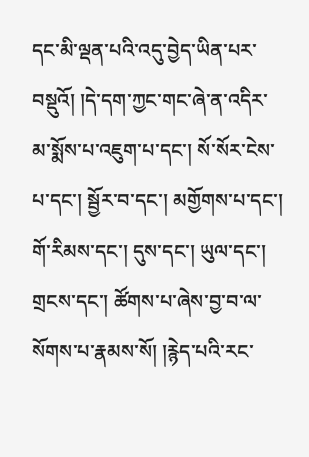དང་མི་ལྡན་པའི་འདུ་བྱེད་ཡིན་པར་བསྡུའོ། །དེ་དག་ཀྱང་གང་ཞེ་ན་འདིར་མ་སྨོས་པ་འཇུག་པ་དང་། སོ་སོར་ངེས་པ་དང་། སྦྱོར་བ་དང་། མགྱོགས་པ་དང་། གོ་རིམས་དང་། དུས་དང་། ཡུལ་དང་། གྲངས་དང་། ཚོགས་པ་ཞེས་བྱ་བ་ལ་སོགས་པ་རྣམས་སོ། །རྙེད་པའི་རང་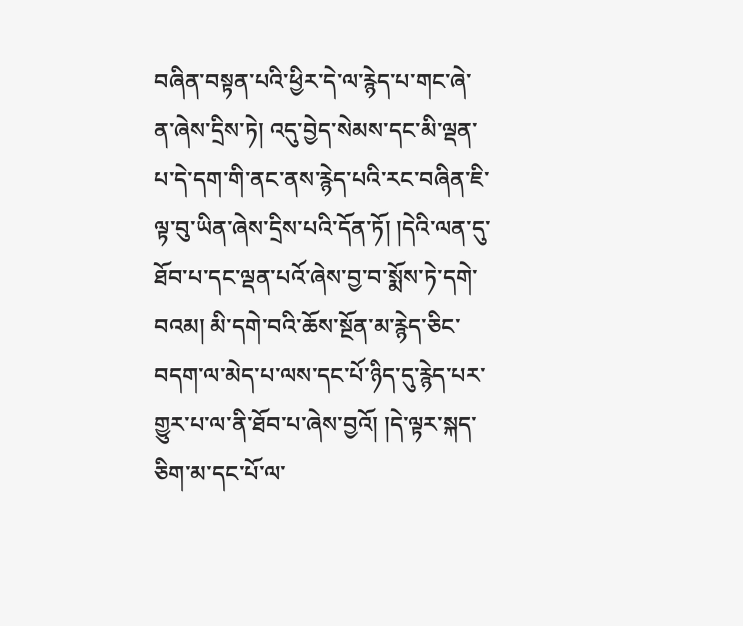བཞིན་བསྟན་པའི་ཕྱིར་དེ་ལ་རྙེད་པ་གང་ཞེ་ན་ཞེས་དྲིས་ཏེ། འདུ་བྱེད་སེམས་དང་མི་ལྡན་པ་དེ་དག་གི་ནང་ནས་རྙེད་པའི་རང་བཞིན་ཇི་ལྟ་བུ་ཡིན་ཞེས་དྲིས་པའི་དོན་ཏོ། །དེའི་ལན་དུ་ཐོབ་པ་དང་ལྡན་པའོ་ཞེས་བྱ་བ་སྨོས་ཏེ་དགེ་བའམ། མི་དགེ་བའི་ཆོས་སྔོན་མ་རྙེད་ཅིང་བདག་ལ་མེད་པ་ལས་དང་པོ་ཉིད་དུ་རྙེད་པར་གྱུར་པ་ལ་ནི་ཐོབ་པ་ཞེས་བྱའོ། །དེ་ལྟར་སྐད་ཅིག་མ་དང་པོ་ལ་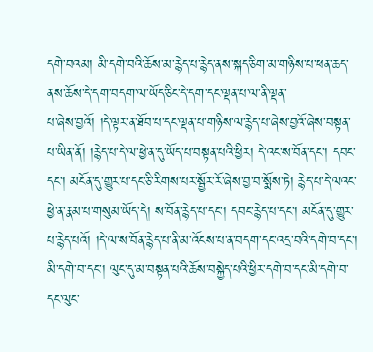དགེ་བའམ། མི་དགེ་བའི་ཆོས་མ་རྙེད་པ་རྙེད་ནས་སྐད་ཅིག་མ་གཉིས་པ་ཕན་ཆད་ནས་ཆོས་དེ་དག་བདག་ལ་ཡོད་ཅིང་དེ་དག་དང་ལྡན་པ་ལ་ནི་ལྡན་
པ་ཞེས་བྱའོ། །དེ་ལྟར་ན་ཐོབ་པ་དང་ལྡན་པ་གཉིས་ལ་རྙེད་པ་ཞེས་བྱའོ་ཞེས་བསྟན་པ་ཡིན་ནོ། །རྙེད་པ་དེ་ལ་ཕྱེ་ན་དུ་ཡོད་པ་བསྟན་པའི་ཕྱིར། དེ་འང་ས་བོན་དང་། དབང་དང་། མངོན་དུ་གྱུར་པ་དང་ཅི་རིགས་པར་སྦྱོར་རོ་ཞེས་བྱ་བ་སྨོས་ཏེ། རྙེད་པ་དེ་ལའང་ཕྱེ་ན་རྣམ་པ་གསུམ་ཡོད་དེ། ས་བོན་རྙེད་པ་དང་། དབང་རྙེད་པ་དང་། མངོན་དུ་གྱུར་པ་རྙེད་པའོ། །དེ་ལ་ས་བོན་རྙེད་པ་ནི་མ་འོངས་པ་ན་བདག་དང་འདྲ་བའི་དགེ་བ་དང་། མི་དགེ་བ་དང་། ལུང་དུ་མ་བསྟན་པའི་ཆོས་བསྐྱེད་པའི་ཕྱིར་དགེ་བ་དང་མི་དགེ་བ་དང་ལུང་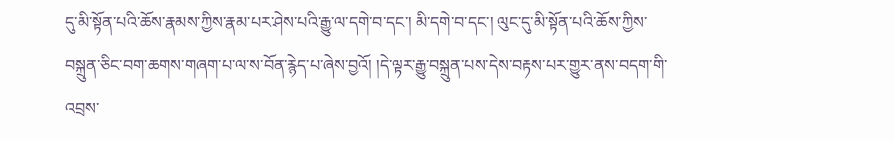དུ་མི་སྟོན་པའི་ཆོས་རྣམས་ཀྱིས་རྣམ་པར་ཤེས་པའི་རྒྱུ་ལ་དགེ་བ་དང་། མི་དགེ་བ་དང་། ལུང་དུ་མི་སྟོན་པའི་ཆོས་ཀྱིས་བསྐྲུན་ཅིང་བག་ཆགས་གཞག་པ་ལ་ས་བོན་རྙེད་པ་ཞེས་བྱའོ། །དེ་ལྟར་རྒྱུ་བསྐྲུན་པས་དེས་བརྟས་པར་གྱུར་ནས་བདག་གི་འབྲས་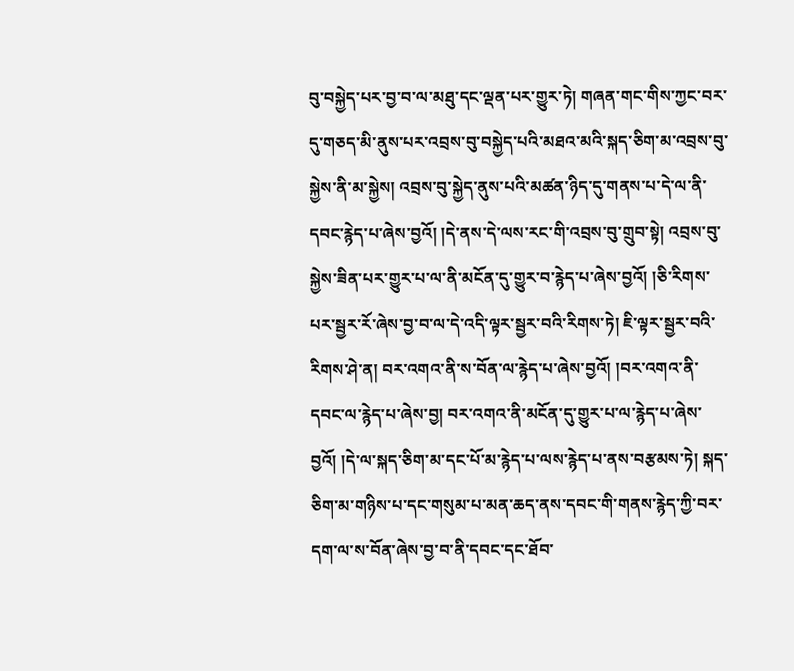བུ་བསྐྱེད་པར་བྱ་བ་ལ་མཐུ་དང་ལྡན་པར་གྱུར་ཏེ། གཞན་གང་གིས་ཀྱང་བར་དུ་གཅད་མི་ནུས་པར་འབྲས་བུ་བསྐྱེད་པའི་མཐའ་མའི་སྐད་ཅིག་མ་འབྲས་བུ་སྐྱེས་ནི་མ་སྐྱེས། འབྲས་བུ་སྐྱེད་ནུས་པའི་མཚན་ཉིད་དུ་གནས་པ་དེ་ལ་ནི་དབང་རྙེད་པ་ཞེས་བྱའོ། །དེ་ནས་དེ་ལས་རང་གི་འབྲས་བུ་གྲུབ་སྟེ། འབྲས་བུ་སྐྱེས་ཟིན་པར་གྱུར་པ་ལ་ནི་མངོན་དུ་གྱུར་བ་རྙེད་པ་ཞེས་བྱའོ། །ཅི་རིགས་པར་སྦྱར་རོ་ཞེས་བྱ་བ་ལ་དེ་འདི་ལྟར་སྦྱར་བའི་རིགས་ཏེ། ཇི་ལྟར་སྦྱར་བའི་རིགས་ཤེ་ན། བར་འགའ་ནི་ས་བོན་ལ་རྙེད་པ་ཞེས་བྱའོ། །བར་འགའ་ནི་དབང་ལ་རྙེད་པ་ཞེས་བྱ། བར་འགའ་ནི་མངོན་དུ་གྱུར་པ་ལ་རྙེད་པ་ཞེས་བྱའོ། །དེ་ལ་སྐད་ཅིག་མ་དང་པོ་མ་རྙེད་པ་ལས་རྙེད་པ་ནས་བརྩམས་ཏེ། སྐད་ཅིག་མ་གཉིས་པ་དང་གསུམ་པ་མན་ཆད་ནས་དབང་གི་གནས་རྙེད་ཀྱི་བར་དག་ལ་ས་བོན་ཞེས་བྱ་བ་ནི་དབང་དང་ཐོབ་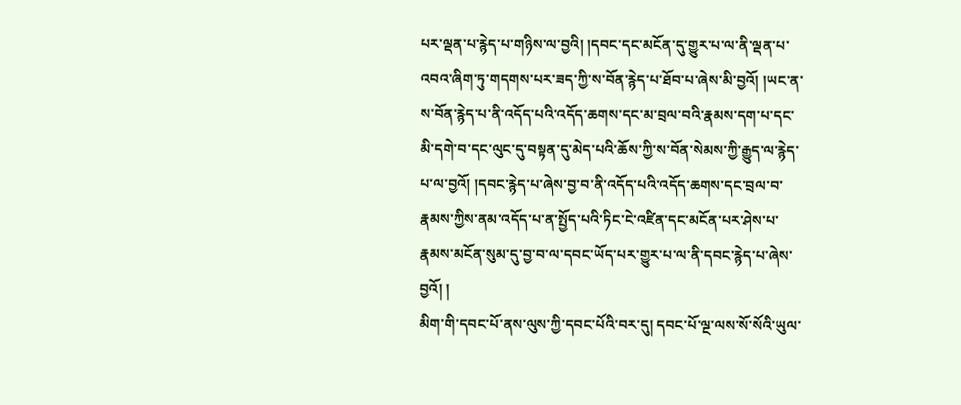པར་ལྡན་པ་རྙེད་པ་གཉིས་ལ་བྱའི། །དབང་དང་མངོན་དུ་གྱུར་པ་ལ་ནི་ལྡན་པ་འབའ་ཞིག་ཏུ་གདགས་པར་ཟད་ཀྱི་ས་བོན་རྙེད་པ་ཐོབ་པ་ཞེས་མི་བྱའོ། །ཡང་ན་ས་བོན་རྙེད་པ་ནི་འདོད་པའི་འདོད་ཆགས་དང་མ་བྲལ་བའི་རྣམས་དག་པ་དང་མི་དགེ་བ་དང་ལུང་དུ་བསྟན་དུ་མེད་པའི་ཆོས་ཀྱི་ས་བོན་སེམས་ཀྱི་རྒྱུད་ལ་རྙེད་པ་ལ་བྱའོ། །དབང་རྙེད་པ་ཞེས་བྱ་བ་ནི་འདོད་པའི་འདོད་ཆགས་དང་བྲལ་བ་རྣམས་ཀྱིས་ནམ་འདོད་པ་ན་སྤྱོད་པའི་ཏིང་ངེ་འཛིན་དང་མངོན་པར་ཤེས་པ་རྣམས་མངོན་སུམ་དུ་བྱ་བ་ལ་དབང་ཡོད་པར་གྱུར་པ་ལ་ནི་དབང་རྙེད་པ་ཞེས་བྱའོ། །
མིག་གི་དབང་པོ་ནས་ལུས་ཀྱི་དབང་པོའི་བར་དུ། དབང་པོ་ལྔ་ལས་སོ་སོའི་ཡུལ་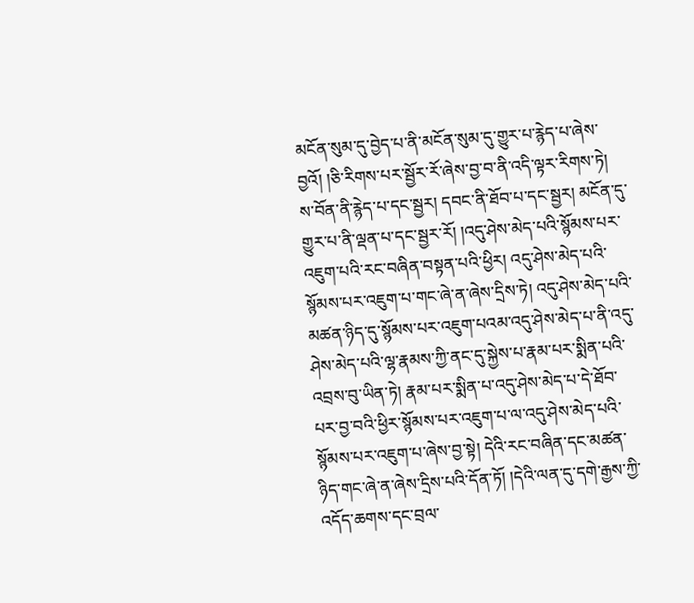མངོན་སུམ་དུ་བྱེད་པ་ནི་མངོན་སུམ་དུ་གྱུར་པ་རྙེད་པ་ཞེས་བྱའོ། །ཅི་རིགས་པར་སྦྱོར་རོ་ཞེས་བྱ་བ་ནི་འདི་ལྟར་རིགས་ཏེ། ས་བོན་ནི་རྙེད་པ་དང་སྦྱར། དབང་ནི་ཐོབ་པ་དང་སྦྱར། མངོན་དུ་གྱུར་པ་ནི་ལྡན་པ་དང་སྦྱར་རོ། །འདུ་ཤེས་མེད་པའི་སྙོམས་པར་འཇུག་པའི་རང་བཞིན་བསྟན་པའི་ཕྱིར། འདུ་ཤེས་མེད་པའི་སྙོམས་པར་འཇུག་པ་གང་ཞེ་ན་ཞེས་དྲིས་ཏེ། འདུ་ཤེས་མེད་པའི་མཚན་ཉིད་དུ་སྙོམས་པར་འཇུག་པའམ་འདུ་ཤེས་མེད་པ་ནི་འདུ་ཤེས་མེད་པའི་ལྷ་རྣམས་ཀྱི་ནང་དུ་སྐྱེས་པ་རྣམ་པར་སྨིན་པའི་འབྲས་བུ་ཡིན་ཏེ། རྣམ་པར་སྨིན་པ་འདུ་ཤེས་མེད་པ་དེ་ཐོབ་པར་བྱ་བའི་ཕྱིར་སྙོམས་པར་འཇུག་པ་ལ་འདུ་ཤེས་མེད་པའི་སྙོམས་པར་འཇུག་པ་ཞེས་བྱ་སྟེ། དེའི་རང་བཞིན་དང་མཚན་ཉིད་གང་ཞེ་ན་ཞེས་དྲིས་པའི་དོན་ཏོ། །དེའི་ལན་དུ་དགེ་རྒྱས་ཀྱི་འདོད་ཆགས་དང་བྲལ་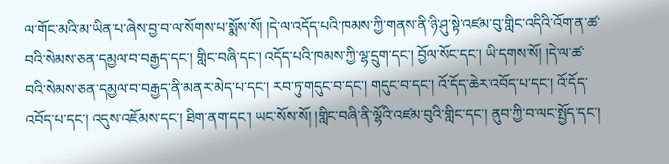ལ་གོང་མའི་མ་ཡིན་པ་ཞེས་བྱ་བ་ལ་སོགས་པ་སྨོས་སོ། །དེ་ལ་འདོད་པའི་ཁམས་ཀྱི་གནས་ནི་ཉི་ཤུ་སྟེ་འཛམ་བུ་གླིང་འདིའི་འོག་ན་ཚ་བའི་སེམས་ཅན་དམྱལ་བ་བརྒྱད་དང་། གླིང་བཞི་དང་། འདོད་པའི་ཁམས་ཀྱི་ལྷ་དྲུག་དང་། བྱོལ་སོང་དང་། ཡི་དགས་སོ། །དེ་ལ་ཚ་བའི་སེམས་ཅན་དམྱལ་བ་བརྒྱད་ནི་མནར་མེད་པ་དང་། རབ་ཏུ་གདུང་བ་དང་། གདུང་བ་དང་། འོ་དོད་ཆེར་འབོད་པ་དང་། འོ་དོད་འབོད་པ་དང་། འདུས་འཇོམས་དང་། ཐིག་ནག་དང་། ཡང་སོས་སོ། །གླིང་བཞི་ནི་ལྷོའི་འཛམ་བུའི་གླིང་དང་། ནུབ་ཀྱི་བ་ལང་སྤྱོད་དང་།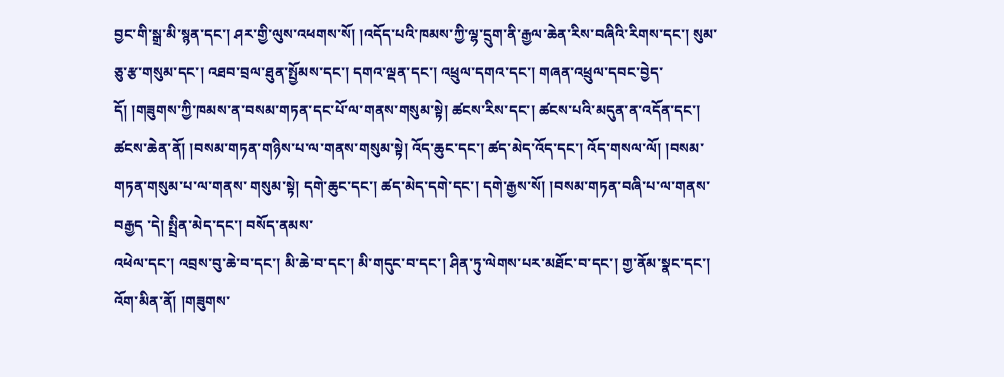བྱང་གི་སྒྲ་མི་སྙན་དང་། ཤར་གྱི་ལུས་འཕགས་སོ། །འདོད་པའི་ཁམས་ཀྱི་ལྷ་དྲུག་ནི་རྒྱལ་ཆེན་རིས་བཞིའི་རིགས་དང་། སུམ་ཅུ་རྩ་གསུམ་དང་། འཐབ་བྲལ་ཐུན་སྤྱོམས་དང་། དགའ་ལྡན་དང་། འཕྲུལ་དགའ་དང་། གཞན་འཕྲུལ་དབང་བྱེད་དོ། །གཟུགས་ཀྱི་ཁམས་ན་བསམ་གཏན་དང་པོ་ལ་གནས་གསུམ་སྟེ། ཚངས་རིས་དང་། ཚངས་པའི་མདུན་ན་འདོན་དང་། ཚངས་ཆེན་ནོ། །བསམ་གཏན་གཉིས་པ་ལ་གནས་གསུམ་སྟེ། འོད་ཆུང་དང་། ཚད་མེད་འོད་དང་། འོད་གསལ་ལོ། །བསམ་གཏན་གསུམ་པ་ལ་གནས་ གསུམ་སྟེ། དགེ་ཆུང་དང་། ཚད་མེད་དགེ་དང་། དགེ་རྒྱས་སོ། །བསམ་གཏན་བཞི་པ་ལ་གནས་བརྒྱད ་དེ། སྤྲིན་མེད་དང་། བསོད་ནམས་
འཕེལ་དང་། འབྲས་བུ་ཆེ་བ་དང་། མི་ཆེ་བ་དང་། མི་གདུང་བ་དང་། ཤིན་ཏུ་ལེགས་པར་མཐོང་བ་དང་། གྱ་ནོམ་སྣང་དང་། འོག་མིན་ནོ། །གཟུགས་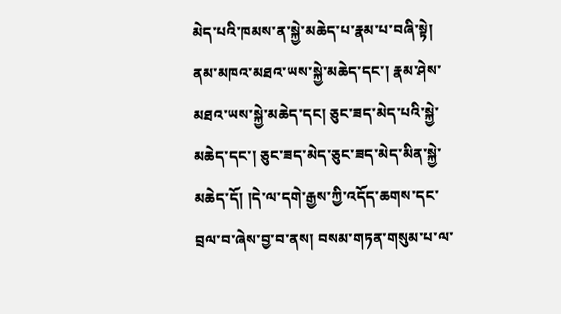མེད་པའི་ཁམས་ན་སྐྱེ་མཆེད་པ་རྣམ་པ་བཞི་སྟེ། ནམ་མཁའ་མཐའ་ཡས་སྐྱེ་མཆེད་དང་། རྣམ་ཤེས་མཐའ་ཡས་སྐྱེ་མཆེད་དང། ཅུང་ཟད་མེད་པའི་སྐྱེ་མཆེད་དང་། ཅུང་ཟད་མེད་ཅུང་ཟད་མེད་མིན་སྐྱེ་མཆེད་དོ། །དེ་ལ་དགེ་རྒྱས་ཀྱི་འདོད་ཆགས་དང་བྲལ་བ་ཞེས་བྱ་བ་ནས། བསམ་གཏན་གསུམ་པ་ལ་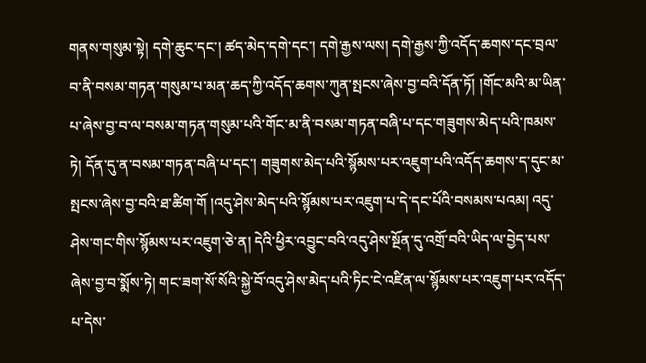གནས་གསུམ་སྟེ། དགེ་ཆུང་དང་། ཚད་མེད་དགེ་དང་། དགེ་རྒྱས་ལས། དགེ་རྒྱས་ཀྱི་འདོད་ཆགས་དང་བྲལ་བ་ནི་བསམ་གཏན་གསུམ་པ་མན་ཆད་ཀྱི་འདོད་ཆགས་ཀུན་སྤངས་ཞེས་བྱ་བའི་དོན་ཏོ། །གོང་མའི་མ་ཡིན་པ་ཞེས་བྱ་བ་ལ་བསམ་གཏན་གསུམ་པའི་གོང་མ་ནི་བསམ་གཏན་བཞི་པ་དང་གཟུགས་མེད་པའི་ཁམས་ཏེ། དོན་དུ་ན་བསམ་གཏན་བཞི་པ་དང་། གཟུགས་མེད་པའི་སྙོམས་པར་འཇུག་པའི་འདོད་ཆགས་ད་དུང་མ་སྤངས་ཞེས་བྱ་བའི་ཐ་ཚིག་གོ །འདུ་ཤེས་མེད་པའི་སྙོམས་པར་འཇུག་པ་དེ་དང་པོའི་བསམས་པའམ། འདུ་ཤེས་གང་གིས་སྙོམས་པར་འཇུག་ཅེ་ན། དེའི་ཕྱིར་འབྱུང་བའི་འདུ་ཤེས་སྔོན་དུ་འགྲོ་བའི་ཡིད་ལ་བྱེད་པས་ཞེས་བྱ་བ་སྨོས་ཏེ། གང་ཟག་སོ་སོའི་སྐྱེ་བོ་འདུ་ཤེས་མེད་པའི་ཏིང་ངེ་འཛིན་ལ་སྙོམས་པར་འཇུག་པར་འདོད་པ་དེས་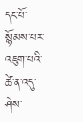དང་པོ་སྙོམས་པར་འཇུག་པའི་ཚེ་ན་འདུ་ཤེས་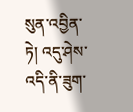སུན་འབྱིན་ཏེ། འདུ་ཤེས་འདི་ནི་ཟུག་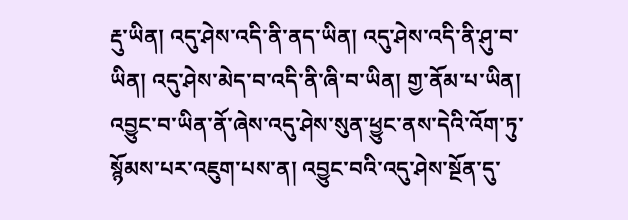རྡུ་ཡིན། འདུ་ཤེས་འདི་ནི་ནད་ཡིན། འདུ་ཤེས་འདི་ནི་ཤུ་བ་ཡིན། འདུ་ཤེས་མེད་བ་འདི་ནི་ཞི་བ་ཡིན། གྱ་ནོམ་པ་ཡིན། འབྱུང་བ་ཡིན་ནོ་ཞེས་འདུ་ཤེས་སུན་ཕྱུང་ནས་དེའི་འོག་ཏུ་སྙོམས་པར་འཇུག་པས་ན། འབྱུང་བའི་འདུ་ཤེས་སྔོན་དུ་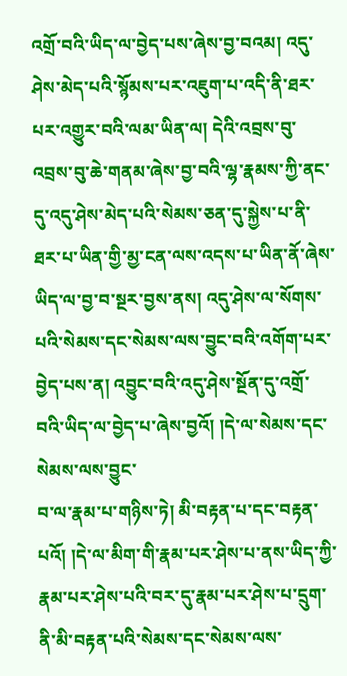འགྲོ་བའི་ཡིད་ལ་བྱེད་པས་ཞེས་བྱ་བའམ། འདུ་ཤེས་མེད་པའི་སྙོམས་པར་འཇུག་པ་འདི་ནི་ཐར་པར་འགྱུར་བའི་ལམ་ཡིན་ལ། དེའི་འབྲས་བུ་འབྲས་བུ་ཆེ་གནམ་ཞེས་བྱ་བའི་ལྷ་རྣམས་ཀྱི་ནང་དུ་འདུ་ཤེས་མེད་པའི་སེམས་ཅན་དུ་སྐྱེས་པ་ནི་ཐར་པ་ཡིན་གྱི་མྱ་ངན་ལས་འདས་པ་ཡིན་ནོ་ཞེས་ཡིད་ལ་བྱ་བ་སྔར་བྱས་ནས། འདུ་ཤེས་ལ་སོགས་པའི་སེམས་དང་སེམས་ལས་བྱུང་བའི་འགོག་པར་བྱེད་པས་ན། འབྱུང་བའི་འདུ་ཤེས་སྔོན་དུ་འགྲོ་བའི་ཡིད་ལ་བྱེད་པ་ཞེས་བྱའོ། །དེ་ལ་སེམས་དང་སེམས་ལས་བྱུང་
བ་ལ་རྣམ་པ་གཉིས་ཏེ། མི་བརྟན་པ་དང་བརྟན་པའོ། །དེ་ལ་མིག་གི་རྣམ་པར་ཤེས་པ་ནས་ཡིད་ཀྱི་རྣམ་པར་ཤེས་པའི་བར་དུ་རྣམ་པར་ཤེས་པ་དྲུག་ནི་མི་བརྟན་པའི་སེམས་དང་སེམས་ལས་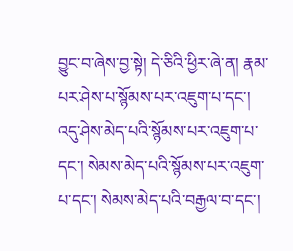བྱུང་བ་ཞེས་བྱ་སྟེ། དེ་ཅིའི་ཕྱིར་ཞེ་ན། རྣམ་པར་ཤེས་པ་སྙོམས་པར་འཇུག་པ་དང་། འདུ་ཤེས་མེད་པའི་སྙོམས་པར་འཇུག་པ་དང་། སེམས་མེད་པའི་སྙོམས་པར་འཇུག་པ་དང་། སེམས་མེད་པའི་བརྒྱལ་བ་དང་།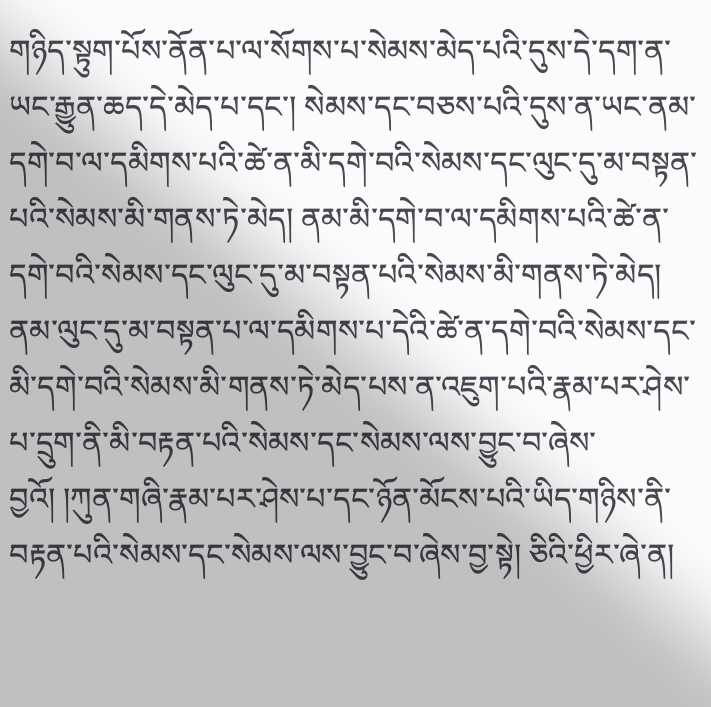གཉིད་སྟུག་པོས་ནོན་པ་ལ་སོགས་པ་སེམས་མེད་པའི་དུས་དེ་དག་ན་ཡང་རྒྱུན་ཆད་དེ་མེད་པ་དང་། སེམས་དང་བཅས་པའི་དུས་ན་ཡང་ནམ་དགེ་བ་ལ་དམིགས་པའི་ཚེ་ན་མི་དགེ་བའི་སེམས་དང་ལུང་དུ་མ་བསྟན་པའི་སེམས་མི་གནས་ཏེ་མེད། ནམ་མི་དགེ་བ་ལ་དམིགས་པའི་ཚེ་ན་དགེ་བའི་སེམས་དང་ལུང་དུ་མ་བསྟན་པའི་སེམས་མི་གནས་ཏེ་མེད། ནམ་ལུང་དུ་མ་བསྟན་པ་ལ་དམིགས་པ་དེའི་ཚེ་ན་དགེ་བའི་སེམས་དང་མི་དགེ་བའི་སེམས་མི་གནས་ཏེ་མེད་པས་ན་འཇུག་པའི་རྣམ་པར་ཤེས་པ་དྲུག་ནི་མི་བརྟན་པའི་སེམས་དང་སེམས་ལས་བྱུང་བ་ཞེས་བྱའོ། །ཀུན་གཞི་རྣམ་པར་ཤེས་པ་དང་ཉོན་མོངས་པའི་ཡིད་གཉིས་ནི་བརྟན་པའི་སེམས་དང་སེམས་ལས་བྱུང་བ་ཞེས་བྱ་སྟེ། ཅིའི་ཕྱིར་ཞེ་ན།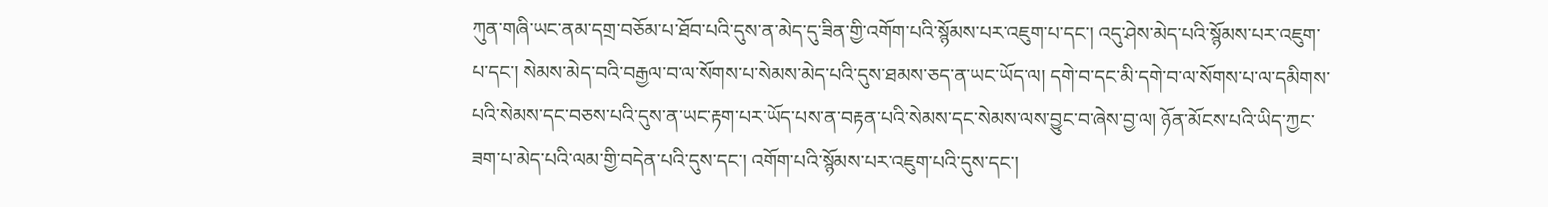ཀུན་གཞི་ཡང་ནམ་དགྲ་བཅོམ་པ་ཐོབ་པའི་དུས་ན་མེད་དུ་ཟིན་གྱི་འགོག་པའི་སྙོམས་པར་འཇུག་པ་དང་། འདུ་ཤེས་མེད་པའི་སྙོམས་པར་འཇུག་པ་དང་། སེམས་མེད་བའི་བརྒྱལ་བ་ལ་སོགས་པ་སེམས་མེད་པའི་དུས་ཐམས་ཅད་ན་ཡང་ཡོད་ལ། དགེ་བ་དང་མི་དགེ་བ་ལ་སོགས་པ་ལ་དམིགས་པའི་སེམས་དང་བཅས་པའི་དུས་ན་ཡང་རྟག་པར་ཡོད་པས་ན་བརྟན་པའི་སེམས་དང་སེམས་ལས་བྱུང་བ་ཞེས་བྱ་ལ། ཉོན་མོངས་པའི་ཡིད་ཀྱང་ཟག་པ་མེད་པའི་ལམ་གྱི་བདེན་པའི་དུས་དང་། འགོག་པའི་སྙོམས་པར་འཇུག་པའི་དུས་དང་།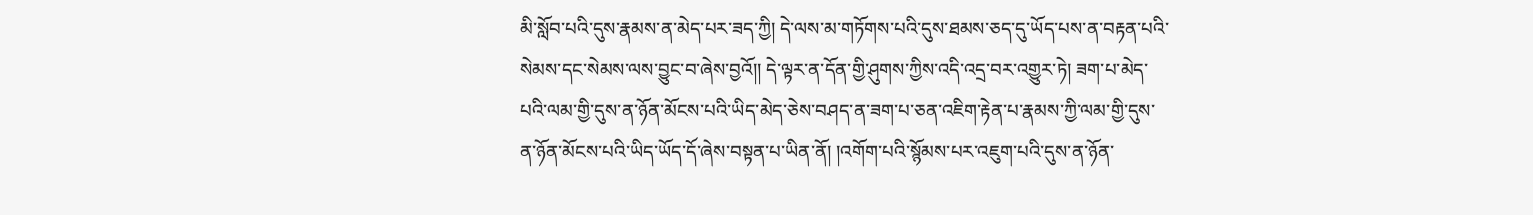མི་སློབ་པའི་དུས་རྣམས་ན་མེད་པར་ཟད་ཀྱི། དེ་ལས་མ་གཏོགས་པའི་དུས་ཐམས་ཅད་དུ་ཡོད་པས་ན་བརྟན་པའི་སེམས་དང་སེམས་ལས་བྱུང་བ་ཞེས་བྱའོ།། དེ་ལྟར་ན་དོན་གྱི་ཤུགས་ཀྱིས་འདི་འདྲ་བར་འགྱུར་ཏེ། ཟག་པ་མེད་པའི་ལམ་གྱི་དུས་ན་ཉོན་མོངས་པའི་ཡིད་མེད་ཅེས་བཤད་ན་ཟག་པ་ཅན་འཇིག་རྟེན་པ་རྣམས་ཀྱི་ལམ་གྱི་དུས་ན་ཉོན་མོངས་པའི་ཡིད་ཡོད་དོ་ཞེས་བསྟན་པ་ཡིན་ནོ། །འགོག་པའི་སྙོམས་པར་འཇུག་པའི་དུས་ན་ཉོན་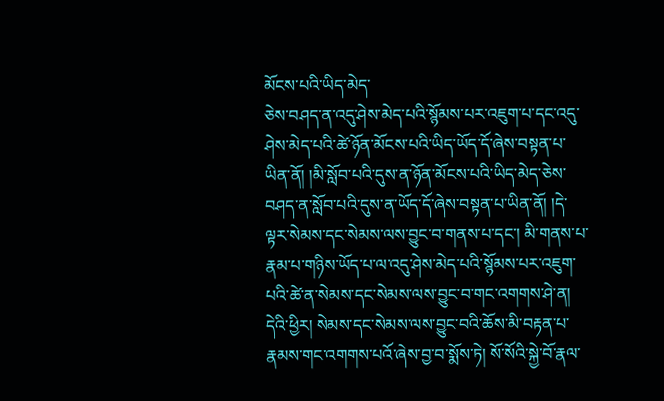མོངས་པའི་ཡིད་མེད་
ཅེས་བཤད་ན་འདུ་ཤེས་མེད་པའི་སྙོམས་པར་འཇུག་པ་དང་འདུ་ཤེས་མེད་པའི་ཚེ་ཉོན་མོངས་པའི་ཡིད་ཡོད་དོ་ཞེས་བསྟན་པ་ཡིན་ནོ། །མི་སློབ་པའི་དུས་ན་ཉོན་མོངས་པའི་ཡིད་མེད་ཅེས་བཤད་ན་སློབ་པའི་དུས་ན་ཡོད་དོ་ཞེས་བསྟན་པ་ཡིན་ནོ། །དེ་ལྟར་སེམས་དང་སེམས་ལས་བྱུང་བ་གནས་པ་དང་། མི་གནས་པ་རྣམ་པ་གཉིས་ཡོད་པ་ལ་འདུ་ཤེས་མེད་པའི་སྙོམས་པར་འཇུག་པའི་ཚེ་ན་སེམས་དང་སེམས་ལས་བྱུང་བ་གང་འགགས་ཤེ་ན། དེའི་ཕྱིར། སེམས་དང་སེམས་ལས་བྱུང་བའི་ཆོས་མི་བརྟན་པ་རྣམས་གང་འགགས་པའོ་ཞེས་བྱ་བ་སྨོས་ཏེ། སོ་སོའི་སྐྱེ་བོ་རྣལ་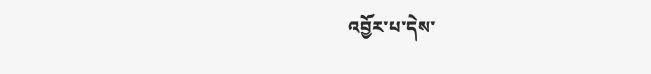འབྱོར་པ་དེས་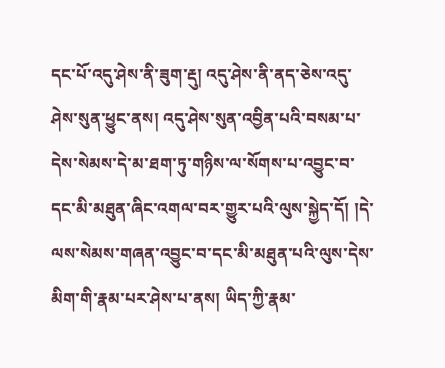དང་པོ་འདུ་ཤེས་ནི་ཟུག་རྡུ། འདུ་ཤེས་ནི་ནད་ཅེས་འདུ་ཤེས་སུན་ཕྱུང་ནས། འདུ་ཤེས་སུན་འབྱིན་པའི་བསམ་པ་དེས་སེམས་དེ་མ་ཐག་ཏུ་གཉིས་ལ་སོགས་པ་འབྱུང་བ་དང་མི་མཐུན་ཞིང་འགལ་བར་གྱུར་པའི་ལུས་སྐྱེད་དོ། །དེ་ལས་སེམས་གཞན་འབྱུང་བ་དང་མི་མཐུན་པའི་ལུས་དེས་མིག་གི་རྣམ་པར་ཤེས་པ་ནས། ཡིད་ཀྱི་རྣམ་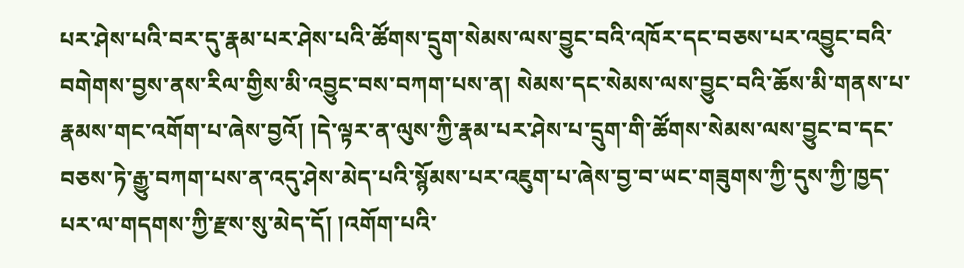པར་ཤེས་པའི་བར་དུ་རྣམ་པར་ཤེས་པའི་ཚོགས་དྲུག་སེམས་ལས་བྱུང་བའི་འཁོར་དང་བཅས་པར་འབྱུང་བའི་བགེགས་བྱས་ནས་རིལ་གྱིས་མི་འབྱུང་བས་བཀག་པས་ན། སེམས་དང་སེམས་ལས་བྱུང་བའི་ཆོས་མི་གནས་པ་རྣམས་གང་འགོག་པ་ཞེས་བྱའོ། །དེ་ལྟར་ན་ལུས་ཀྱི་རྣམ་པར་ཤེས་པ་དྲུག་གི་ཚོགས་སེམས་ལས་བྱུང་བ་དང་བཅས་ཏེ་རྒྱུ་བཀག་པས་ན་འདུ་ཤེས་མེད་པའི་སྙོམས་པར་འཇུག་པ་ཞེས་བྱ་བ་ཡང་གཟུགས་ཀྱི་དུས་ཀྱི་ཁྱད་པར་ལ་གདགས་ཀྱི་རྫས་སུ་མེད་དོ། །འགོག་པའི་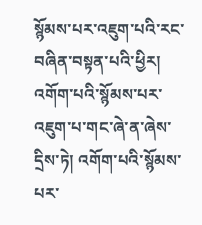སྙོམས་པར་འཇུག་པའི་རང་བཞིན་བསྟན་པའི་ཕྱིར། འགོག་པའི་སྙོམས་པར་འཇུག་པ་གང་ཞེ་ན་ཞེས་དྲིས་ཏེ། འགོག་པའི་སྙོམས་པར་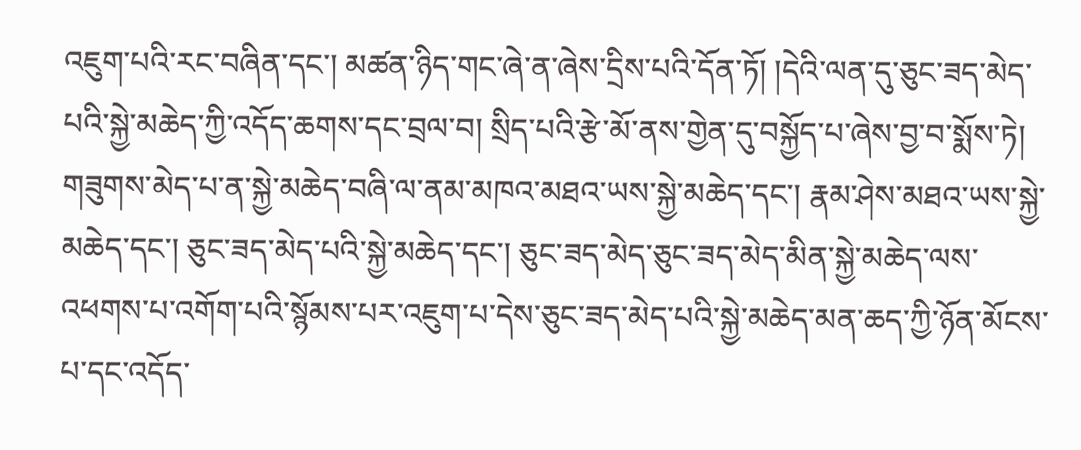འཇུག་པའི་རང་བཞིན་དང་། མཚན་ཉིད་གང་ཞེ་ན་ཞེས་དྲིས་པའི་དོན་ཏོ། །དེའི་ལན་དུ་ཅུང་ཟད་མེད་པའི་སྐྱེ་མཆེད་ཀྱི་འདོད་ཆགས་དང་བྲལ་བ། སྲིད་པའི་རྩེ་མོ་ནས་གྱེན་དུ་བསྐྱོད་པ་ཞེས་བྱ་བ་སྨོས་ཏེ། གཟུགས་མེད་པ་ན་སྐྱེ་མཆེད་བཞི་ལ་ནམ་མཁའ་མཐའ་ཡས་སྐྱེ་མཆེད་དང་། རྣམ་ཤེས་མཐའ་ཡས་སྐྱེ་མཆེད་དང་། ཅུང་ཟད་མེད་པའི་སྐྱེ་མཆེད་དང་། ཅུང་ཟད་མེད་ཅུང་ཟད་མེད་མིན་སྐྱེ་མཆེད་ལས་འཕགས་པ་འགོག་པའི་སྙོམས་པར་འཇུག་པ་དེས་ཅུང་ཟད་མེད་པའི་སྐྱེ་མཆེད་མན་ཆད་ཀྱི་ཉོན་མོངས་པ་དང་འདོད་